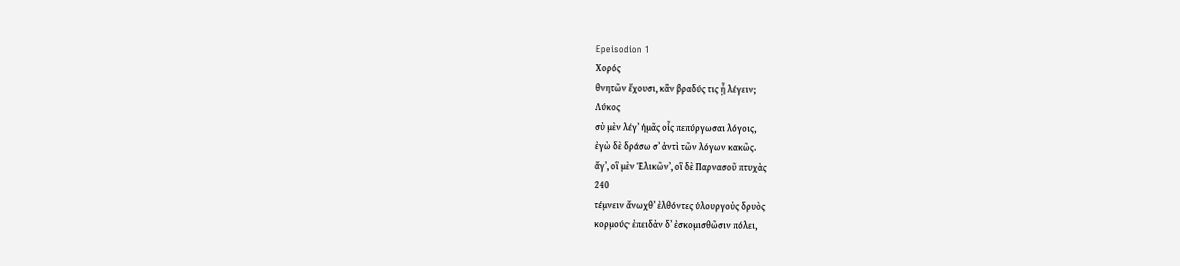Epeisodion 1
Χορός
θνητῶν ἔχουσι, κἂν βραδύς τις ᾖ λέγειν;
Λύκος
σὺ μὲν λέγʼ ἡμᾶς οἷς πεπύργωσαι λόγοις,
ἐγὼ δὲ δράσω σʼ ἀντὶ τῶν λόγων κακῶς.
ἄγʼ, οἳ μὲν Ἑλικῶνʼ, οἳ δὲ Παρνασοῦ πτυχὰς
240
τέμνειν ἄνωχθʼ ἐλθόντες ὑλουργοὺς δρυὸς
κορμούς· ἐπειδὰν δʼ ἐσκομισθῶσιν πόλει,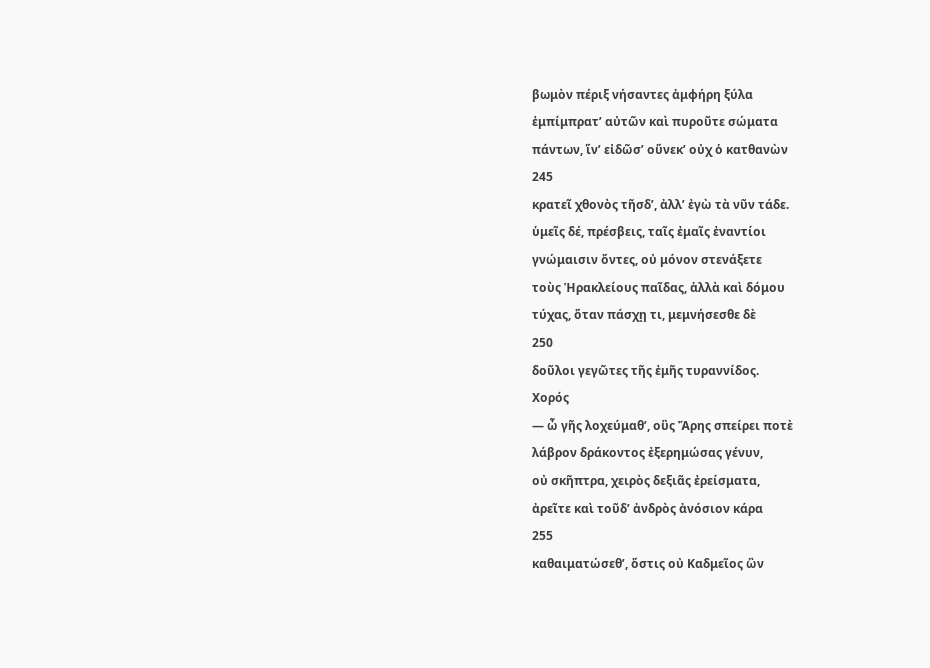βωμὸν πέριξ νήσαντες ἀμφήρη ξύλα
ἐμπίμπρατʼ αὐτῶν καὶ πυροῦτε σώματα
πάντων, ἵνʼ εἰδῶσʼ οὕνεκʼ οὐχ ὁ κατθανὼν
245
κρατεῖ χθονὸς τῆσδʼ, ἀλλʼ ἐγὼ τὰ νῦν τάδε.
ὑμεῖς δέ, πρέσβεις, ταῖς ἐμαῖς ἐναντίοι
γνώμαισιν ὄντες, οὐ μόνον στενάξετε
τοὺς Ἡρακλείους παῖδας, ἀλλὰ καὶ δόμου
τύχας, ὅταν πάσχῃ τι, μεμνήσεσθε δὲ
250
δοῦλοι γεγῶτες τῆς ἐμῆς τυραννίδος.
Χορός
— ὦ γῆς λοχεύμαθʼ, οὓς Ἄρης σπείρει ποτὲ
λάβρον δράκοντος ἐξερημώσας γένυν,
οὐ σκῆπτρα, χειρὸς δεξιᾶς ἐρείσματα,
ἀρεῖτε καὶ τοῦδʼ ἀνδρὸς ἀνόσιον κάρα
255
καθαιματώσεθʼ, ὅστις οὐ Καδμεῖος ὢν